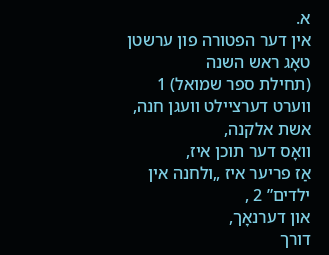א.
אין דער הפטורה פון ערשטן טאָג ראש השנה
(תחילת ספר שמואל) 1
ווערט דערציילט וועגן חנה,
אשת אלקנה,
וואָס דער תוכן איז,
אַז פריער איז „ולחנה אין ילדים” 2 ,
און דערנאָך,
דורך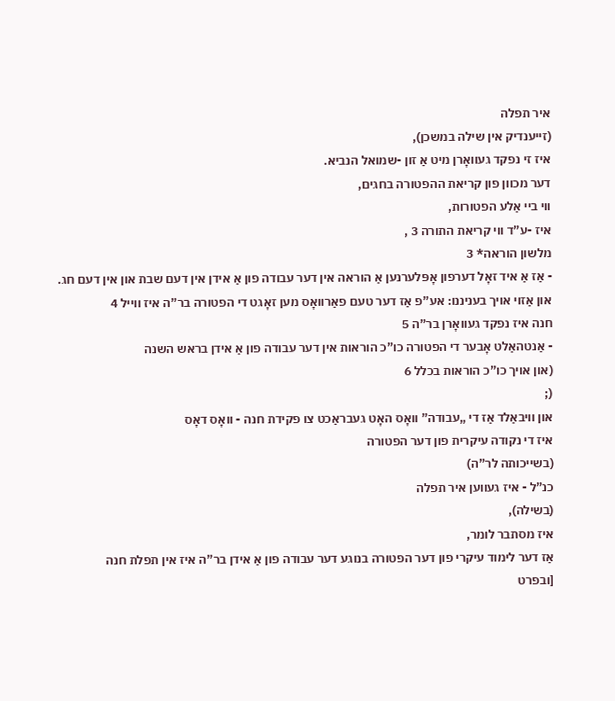איר תפלה
(זייענדיק אין שילה במשכן),
איז זי נפקד געוואָרן מיט אַ זון -שמואל הנביא.
דער מכוון פון קריאת ההפטורה בחגים,
ווי ביי אַלע הפטורות,
איז -ע”ד ווי קריאת התורה 3 ,
מלשון הוראה* 3
- אַז אַ איד זאָל דערפון אָפּלערנען אַ הוראה אין דער עבודה פון אַ אידן אין דעם שבת און אין דעם חג.
און אַזוי אויך בעניננו: אע”פ אַז דער טעם פאַרוואָס מען זאָגט די הפטורה בר”ה איז ווייל 4
חנה איז נפקד געוואָרן בר”ה 5
- אַנטהאַלט אָבער די הפטורה כו”כ הוראות אין דער עבודה פון אַ אידן בראש השנה
(און אויך כו”כ הוראות בכלל 6
(;
און וויבאַלד אַז די „עבודה” וואָס האָט געבראַכט צו פקידת חנה - וואָס דאָס
איז די נקודה עיקרית פון דער הפטורה
(בשייכותה לר”ה)
כנ”ל - איז געווען איר תפלה
(בשילה),
איז מסתבר לומר,
אַז דער לימוד עיקרי פון דער הפטורה בנוגע דער עבודה פון אַ אידן בר”ה איז אין תפלת חנה
[ובפרט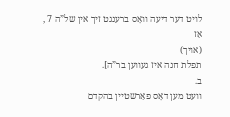לויט דער דיעה וואָס ברענגט זיך אין של”ה 7 ,
אַז
(אויך)
תפלת חנה איז געווען בר”ה].
ב.
וועט מען דאָס פאַרשטיין בהקדם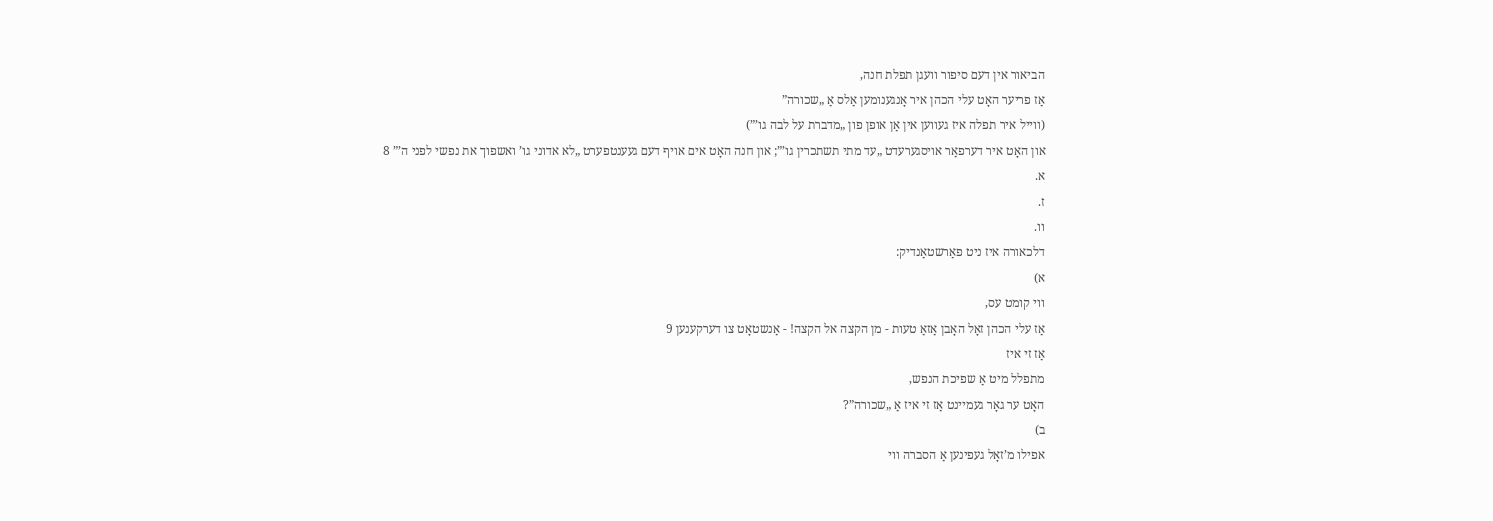הביאור אין דעם סיפור וועגן תפלת חנה,
אַז פריער האָט עלי הכהן איר אָנגענומען אַלס אַ „שכורה”
(ווייל איר תפלה איז געווען אין אַן אופן פון „מדברת על לבה גו’”)
און האָט איר דערפאַר אויסגערעדט „עד מתי תשתכרין גו’”; און חנה האָט אים אויף דעם געענטפערט „לא אדוני גו’ ואשפוך את נפשי לפני ה’” 8
א.
ז.
וו.
דלכאורה איז ניט פאַרשטאַנדיק:
א)
ווי קומט עס,
אַז עלי הכהן זאָל האָבן אַזאַ טעות - מן הקצה אל הקצה! - אַנשטאָט צו דערקענען 9
אַז זי איז
מתפלל מיט אַ שפיכת הנפש,
האָט ער גאָר געמיינט אַז זי איז אַ „שכורה”?
ב)
אפילו מ’זאָל געפינען אַ הסברה ווי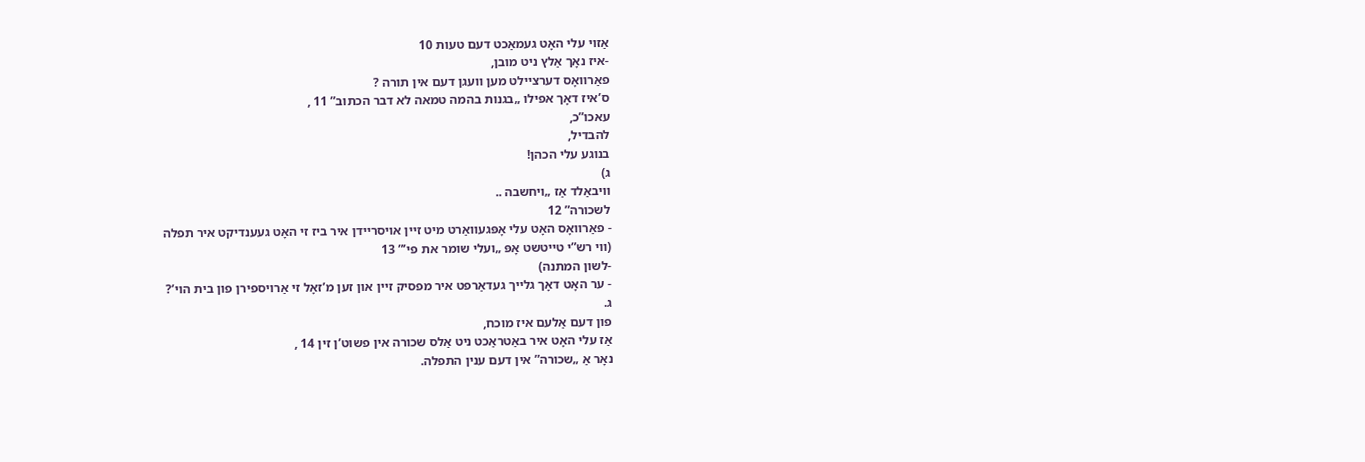אַזוי עלי האָט געמאַכט דעם טעות 10
-איז נאָך אַלץ ניט מובן,
פאַרוואָס דערציילט מען וועגן דעם אין תורה ?
ס’איז דאָך אפילו „בגנות בהמה טמאה לא דבר הכתוב” 11 ,
עאכו”כ,
להבדיל,
בנוגע עלי הכהן!
ג)
וויבאַלד אַז „ויחשבה ..
לשכורה” 12
- פאַרוואָס האָט עלי אָפּגעוואַרט מיט זיין אויסריידן איר ביז זי האָט געענדיקט איר תפלה
(ווי רש”י טייטשט אָפּ „ועלי שומר את פי’” 13
-לשון המתנה)
- ער האָט דאָך גלייך געדאַרפט איר מפסיק זיין און זען מ’זאָל זי אַרויספירן פון בית הוי’?
ג.
פון דעם אַלעם איז מוכח,
אַז עלי האָט איר באַטראַכט ניט אַלס שכורה אין פשוט’ן זין 14 ,
נאָר אַ „שכורה” אין דעם ענין התפלה.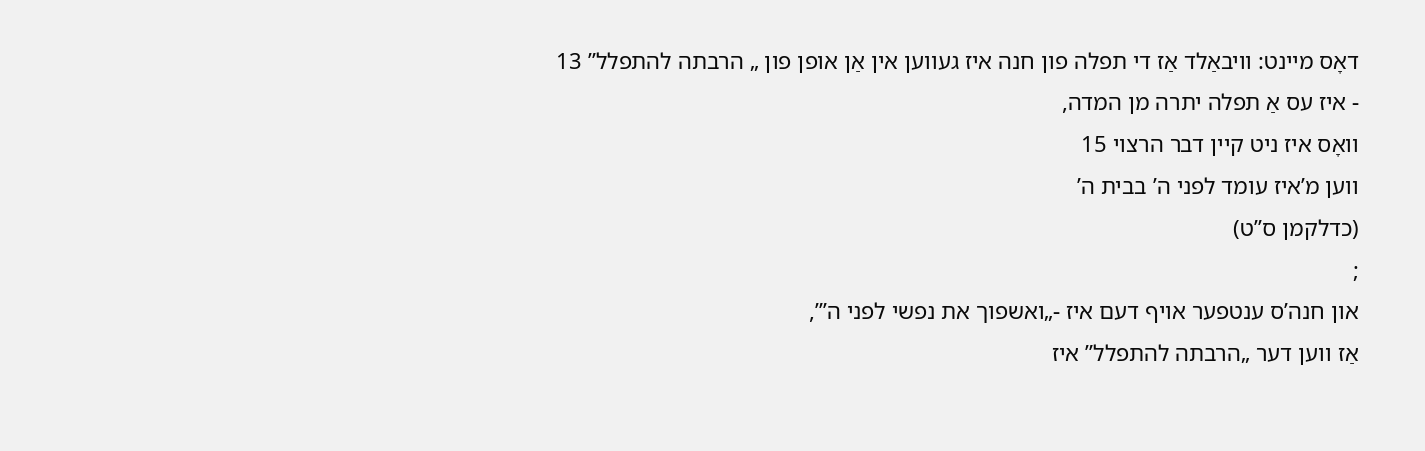דאָס מיינט: וויבאַלד אַז די תפלה פון חנה איז געווען אין אַן אופן פון „ הרבתה להתפלל” 13
- איז עס אַ תפלה יתרה מן המדה,
וואָס איז ניט קיין דבר הרצוי 15
ווען מ’איז עומד לפני ה’ בבית ה’
(כדלקמן ס”ט)
;
און חנה’ס ענטפער אויף דעם איז -„ואשפוך את נפשי לפני ה’”,
אַז ווען דער „הרבתה להתפלל” איז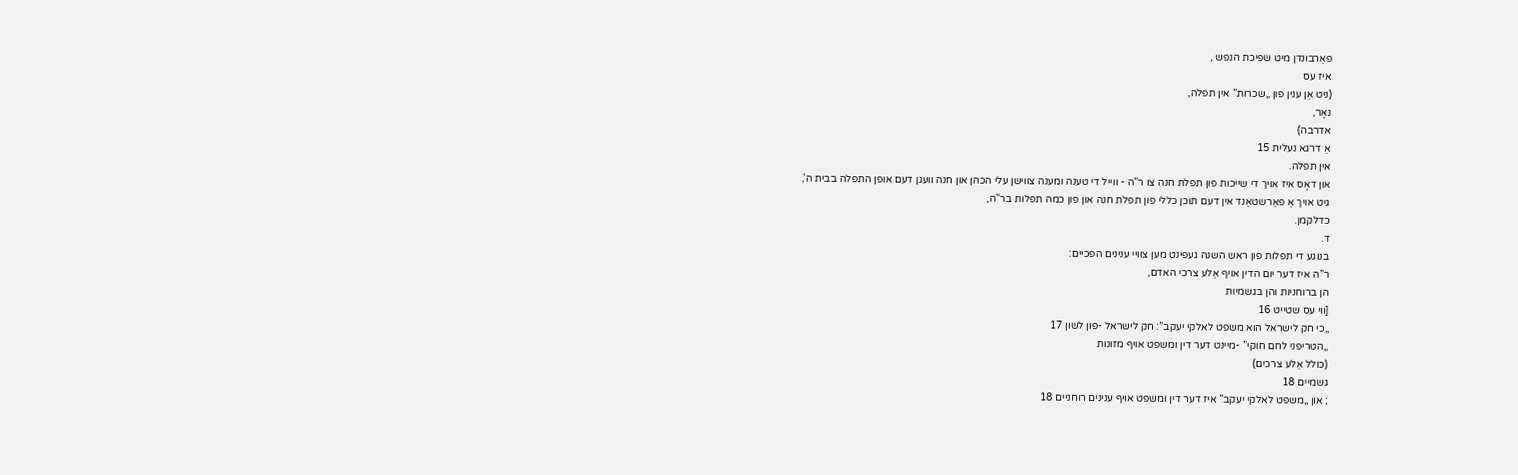פאַרבונדן מיט שפיכת הנפש ,
איז עס
(ניט אַן ענין פון „שכרות” אין תפלה,
נאָר,
אדרבה)
אַ דרגא נעלית 15
אין תפלה.
און דאָס איז אויך די שייכות פון תפלת חנה צו ר”ה - ווייל די טענה ומענה צווישן עלי הכהן און חנה וועגן דעם אופן התפלה בבית ה’,
גיט אויך אַ פאַרשטאַנד אין דעם תוכן כללי פון תפלת חנה און פון כמה תפלות בר”ה,
כדלקמן.
ד.
בנוגע די תפלות פון ראש השנה געפינט מען צוויי ענינים הפכיים:
ר”ה איז דער יום הדין אויף אַלע צרכי האדם,
הן ברוחניות והן בגשמיות
[ווי עס שטייט 16
„כי חק לישראל הוא משפט לאלקי יעקב”: חק לישראל -פון לשון 17
„הטריפני לחם חוקי” -מיינט דער דין ומשפט אויף מזונות
(כולל אַלע צרכים)
גשמיים 18
; און „משפט לאלקי יעקב” איז דער דין ומשפט אויף ענינים רוחניים 18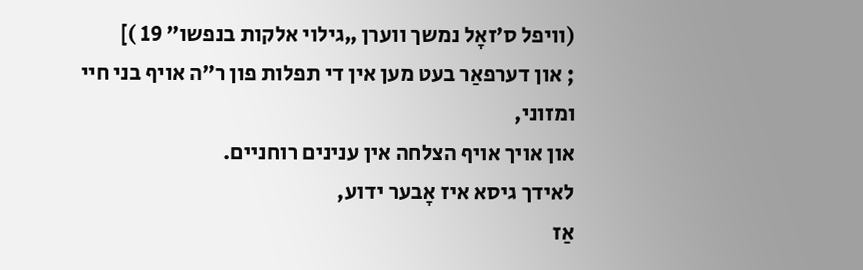(וויפל ס’זאָל נמשך ווערן „גילוי אלקות בנפשו” 19 )]
; און דערפאַר בעט מען אין די תפלות פון ר”ה אויף בני חיי ומזוני,
און אויך אויף הצלחה אין ענינים רוחניים.
לאידך גיסא איז אָבער ידוע,
אַז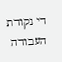די נקודת העבודה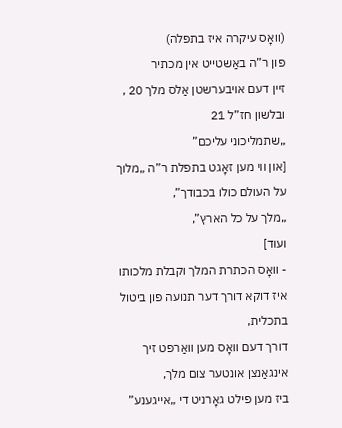(וואָס עיקרה איז בתפלה)
פון ר”ה באַשטייט אין מכתיר
זיין דעם אויבערשטן אַלס מלך 20 ,
ובלשון חז”ל 21
„שתמליכוני עליכם”
[און ווי מען זאָגט בתפלת ר”ה „מלוך על העולם כולו בכבודך”,
„מלך על כל הארץ”,
ועוד]
- וואָס הכתרת המלך וקבלת מלכותו איז דוקא דורך דער תנועה פון ביטול בתכלית,
דורך דעם וואָס מען וואַרפט זיך אינגאַנצן אונטער צום מלך,
ביז מען פילט גאָרניט די „אייגענע”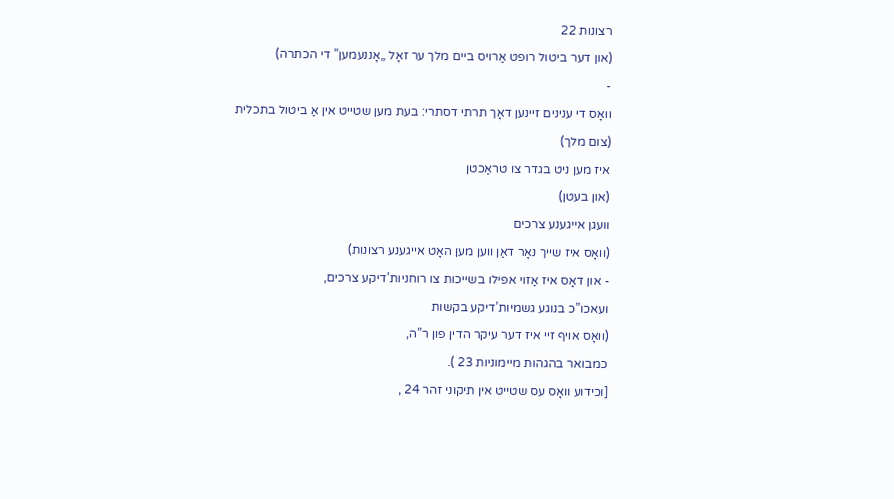רצונות 22
(און דער ביטול רופט אַרויס ביים מלך ער זאָל „אָננעמען” די הכתרה)
-
וואָס די ענינים זיינען דאָך תרתי דסתרי: בעת מען שטייט אין אַ ביטול בתכלית
(צום מלך)
איז מען ניט בגדר צו טראַכטן
(און בעטן)
וועגן אייגענע צרכים
(וואָס איז שייך נאָר דאַן ווען מען האָט אייגענע רצונות)
- און דאָס איז אַזוי אפילו בשייכות צו רוחניות’דיקע צרכים,
ועאכו”כ בנוגע גשמיות’דיקע בקשות
(וואָס אויף זיי איז דער עיקר הדין פון ר”ה,
כמבואר בהגהות מיימוניות 23 ).
[וכידוע וואָס עס שטייט אין תיקוני זהר 24 ,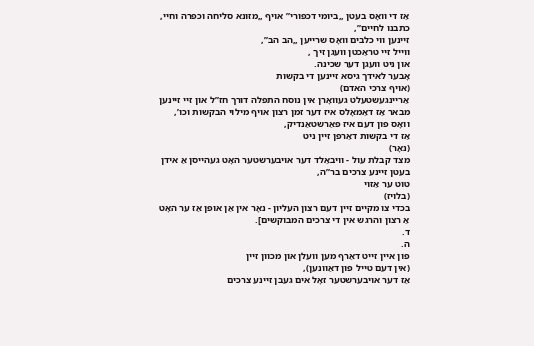אַז די וואָס בעטן „ביומי דכפורי” אויף „מזונא סליחה וכפרה וחיי,
כתבנו לחיים”,
זיינען ווי כלבים וואָס שרייען „הב הב”,
ווייל זיי טראַכטן וועגן זיך ,
און ניט וועגן דער שכינה.
אָבער לאידך גיסא זיינען די בקשות
(אויף צרכי האדם)
אַריינגעשטעלט געוואָרן אין נוסח התפלה דורך חז”ל און זיי זיינען מבאר אַז דאַמאָלס איז דער זמן רצון אויף מילוי הבקשות וכו’,
וואָס פון דעם איז פאַרשטאַנדיק,
אַז די בקשות דאַרפן זיין ניט
(נאָר)
מצד קבלת עול - וויבאַלד דער אויבערשטער האָט געהייסן אַ אידן בעטן זיינע צרכים בר”ה,
טוט ער אַזוי
(בלויז)
בכדי צו מקיים זיין דעם רצון העליון - נאָר אין אַן אופן אַז ער האָט אַ רצון והרגש אין די צרכים המבוקשים].
ד.
ה.
פון איין זייט דאַרף מען וועלן און מכוון זיין
(אין דעם טייל פון דאַוונען),
אַז דער אויבערשטער זאָל אים געבן זיינע צרכים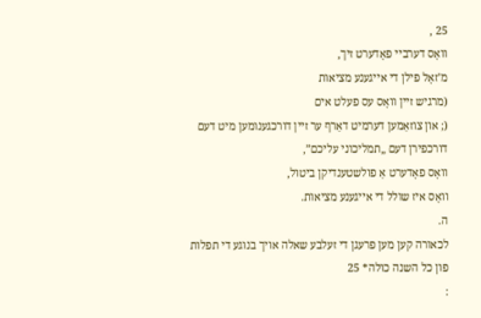25 ,
וואָס דערביי פאָדערט זיך,
מ’זאָל פילן די אייגענע מציאות
(מרגיש זיין וואָס עס פעלט אים
(; און צוזאַמען דערמיט דאַרף ער זיין דורכגענומען מיט דעם דורכפירן דעם „תמליכוני עליכם”,
וואָס פאָדערט אַ פולשטענדיקן ביטול,
וואָס איז שולל די אייגענע מציאות.
ה.
לכאורה קען מען פרעגן די זעלבע שאלה אויך בנוגע די תפלות פון כל השנה כולה* 25
: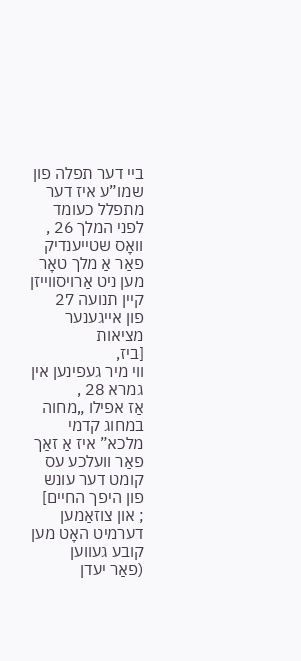ביי דער תפלה פון שמו”ע איז דער מתפלל כעומד לפני המלך 26 ,
וואָס שטייענדיק פאַר אַ מלך טאָר מען ניט אַרויסווייזן קיין תנועה 27
פון אייגענער מציאות
[ביז,
ווי מיר געפינען אין
גמרא 28 ,
אַז אפילו „מחוה במחוג קדמי מלכא” איז אַ זאַך פאַר וועלכע עס קומט דער עונש פון היפך החיים]
; און צוזאַמען דערמיט האָט מען קובע געווען
(פאַר יעדן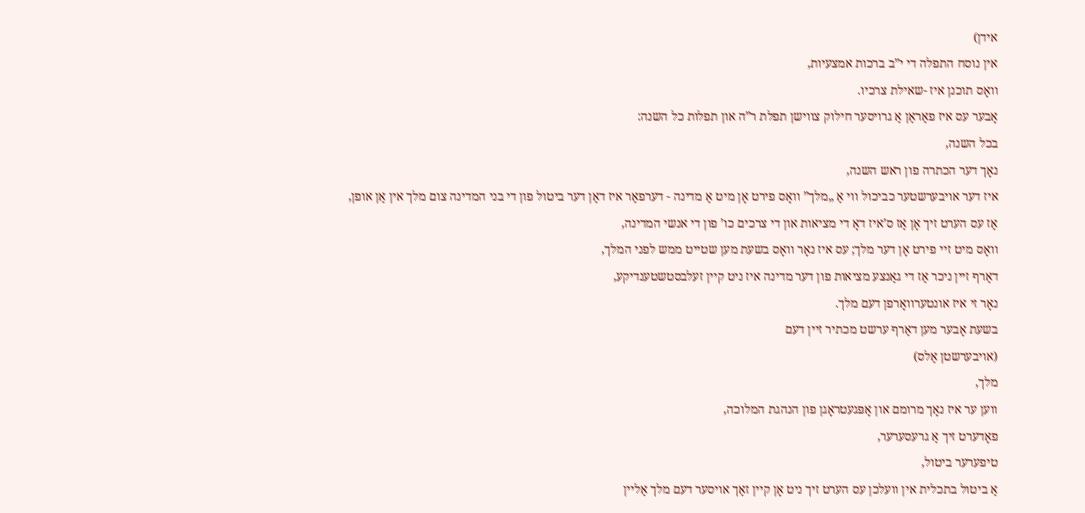אידן)
אין נוסח התפלה די י”ב ברכות אמצעיות,
וואָס תוכנן איז -שאילת צרכיו.
אָבער עס איז פאַראַן אַ גרויסער חילוק צווישן תפלת ר”ה און תפלות כל השנה:
בכל השנה,
נאָך דער הכתרה פון ראש השנה,
איז דער אויבערשטער כביכול ווי אַ „מלך” וואָס פירט אָן מיט אַ מדינה - דערפאַר איז דאַן דער ביטול פון די בני המדינה צום מלך אין אַן אופן,
אַז עס הערט זיך אָן אַז ס’איז דאָ די מציאות און די צרכים כו’ פון די אנשי המדינה,
וואָס מיט זיי פירט אָן דער מלך; עס איז נאָר וואָס בשעת מען שטייט ממש לפני המלך,
דאַרף זיין ניכר אַז די גאַנצע מציאות פון דער מדינה איז ניט קיין זעלבסטשטענדיקע,
נאָר זי איז אונטערוואָרפן דעם מלך.
בשעת אָבער מען דאַרף ערשט מכתיר זיין דעם
(אויבערשטן אַלס)
מלך,
ווען ער איז נאָך מרומם און אָפּגעטראָגן פון הנהגת המלוכה,
פאָדערט זיך אַ גרעסערער,
טיפערער ביטול,
אַ ביטול בתכלית אין וועלכן עס הערט זיך ניט אָן קיין זאַך אויסער דעם מלך אַליין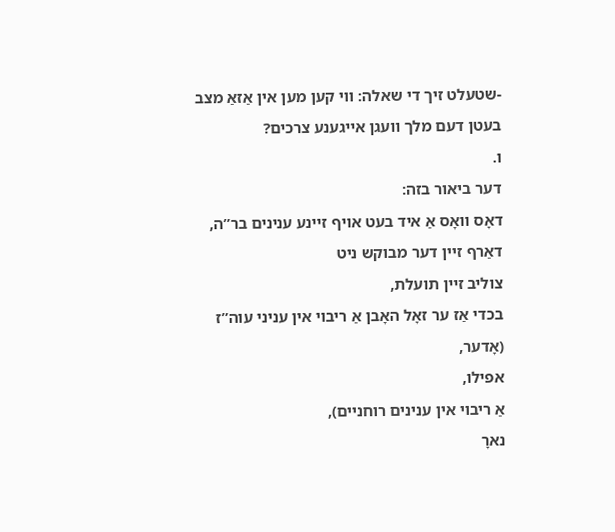-שטעלט זיך די שאלה: ווי קען מען אין אַזאַ מצב בעטן דעם מלך וועגן אייגענע צרכים?
ו.
דער ביאור בזה:
דאָס וואָס אַ איד בעט אויף זיינע ענינים בר”ה,
דאַרף זיין דער מבוקש ניט
צוליב זיין תועלת,
בכדי אַז ער זאָל האָבן אַ ריבוי אין עניני עוה”ז
(אָדער,
אפילו,
אַ ריבוי אין ענינים רוחניים),
נארָ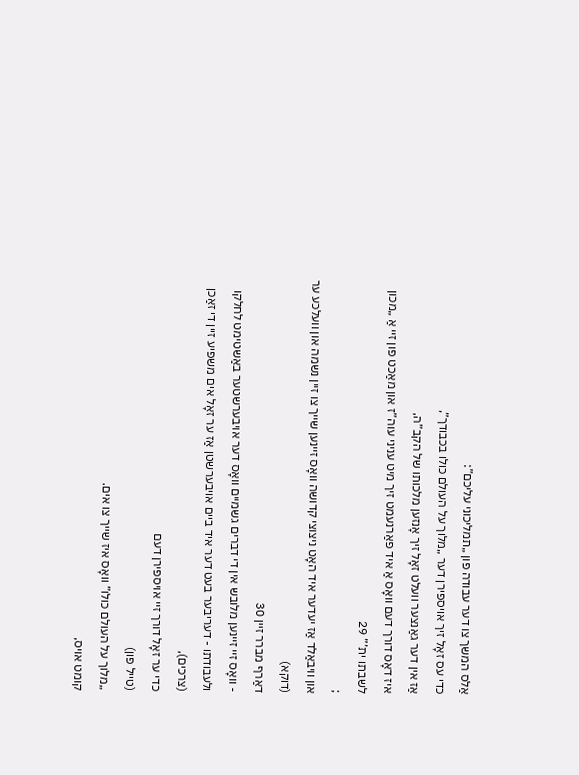אַלס המשך צו דער עבודה פון „תמליכוני עליכם”:
כדי עס זאָל זיך אויספירן דער „מלוך על העולם כולו בכבודך”,
אַז אין דער גאַנצער וועלט זאָל זיך אָנזען מלכותו של הקב”ה,
איז דאָס דורך דעם וואָס אַ איד פאַרנעמט זיך מיט עניני עוה”ז און מאַכט פון זיי אַ „מכון לשבתו ית’” 29
;
און וויבאַלד אַז יעדער איד האָט ניצוצי קדושה וואָס זיינען שייך צו זיין נשמה און וועלכע ער
(דוקא)
דאַרף מברר זיין 30
- וואָס זיי זיינען מלובש אין די דברים גשמיים וואָס דער אויבערשטער באַשטימט לחלקו ולעבודתו - דעריבער בעט דער איד ביים אויבערשטן אַז ער זאָל אים משפיע זיין די זאַכן
(צרכים),
כדי ער זאָל דורך זיי אויספירן דעם
(טייל פון)
„מלוך על העולם כולו” וואָס איז שייך צו אים.
קומט אויס,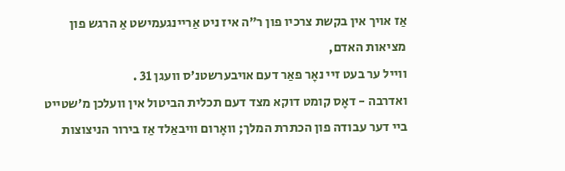אַז אויך אין בקשת צרכיו פון ר”ה איז ניט אַריינגעמישט אַ הרגש פון מציאות האדם,
ווייל ער בעט זיי נאָר פאַר דעם אויבערשטנ’ס וועגן 31 .
ואדרבה - דאָס קומט דוקא מצד דעם תכלית הביטול אין וועלכן מ’שטייט ביי דער עבודה פון הכתרת המלך; וואָרום וויבאַלד אַז בירור הניצוצות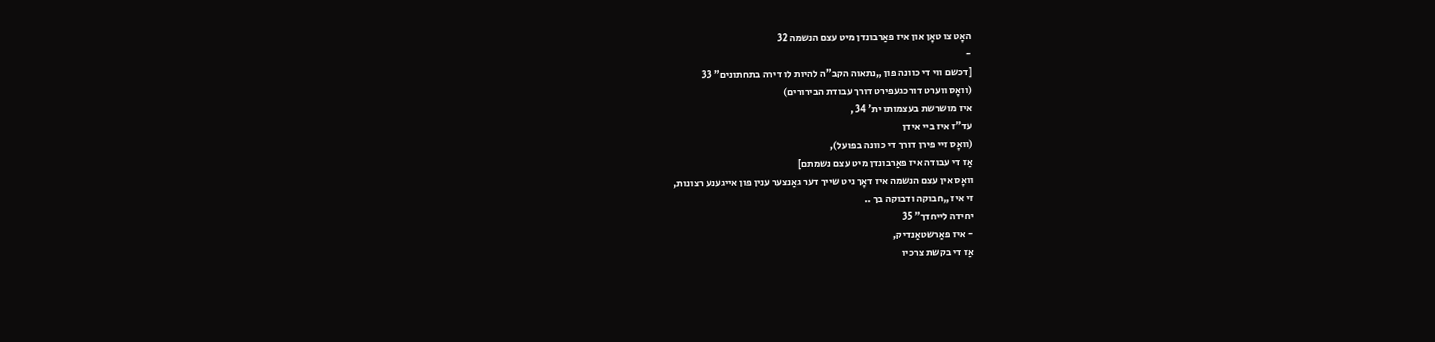האָט צו טאָן און איז פאַרבונדן מיט עצם הנשמה 32
-
[דכשם ווי די כוונה פון „נתאוה הקב”ה להיות לו דירה בתחתונים” 33
(וואָס ווערט דורכגעפירט דורך עבודת הבירורים)
איז מושרשת בעצמותו ית’ 34 ,
עד”ז איז ביי אידן
(וואָס זיי פירן דורך די כוונה בפועל),
אַז די עבודה איז פאַרבונדן מיט עצם נשמתם]
וואָס אין עצם הנשמה איז דאָך ניט שייך דער גאַנצער ענין פון אייגענע רצונות,
זי איז „חבוקה ודבוקה בך ..
יחידה לייחדך” 35
- איז פאַרשטאַנדיק,
אַז די בקשת צרכיו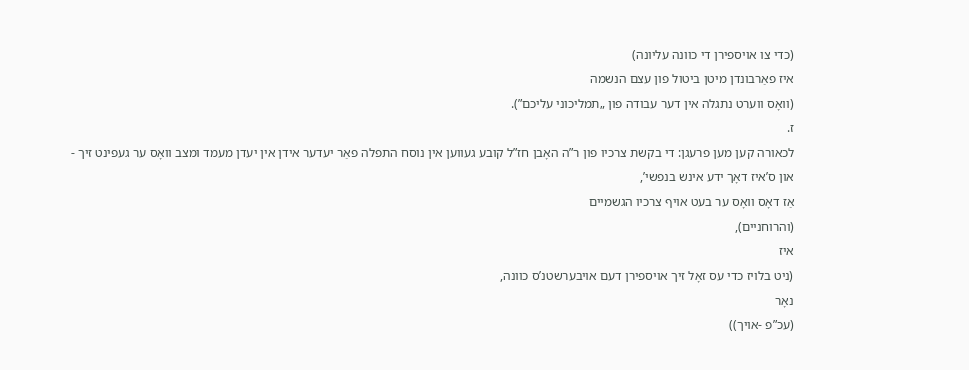(כדי צו אויספירן די כוונה עליונה)
איז פאַרבונדן מיטן ביטול פון עצם הנשמה
(וואָס ווערט נתגלה אין דער עבודה פון „תמליכוני עליכם”).
ז.
לכאורה קען מען פרעגן: די בקשת צרכיו פון ר”ה האָבן חז”ל קובע געווען אין נוסח התפלה פאַר יעדער אידן אין יעדן מעמד ומצב וואָס ער געפינט זיך - און ס’איז דאָך ידע אינש בנפשי’,
אַז דאָס וואָס ער בעט אויף צרכיו הגשמיים
(והרוחניים),
איז
(ניט בלויז כדי עס זאָל זיך אויספירן דעם אויבערשטנ’ס כוונה,
נאָר
(עכ”פ -אויך))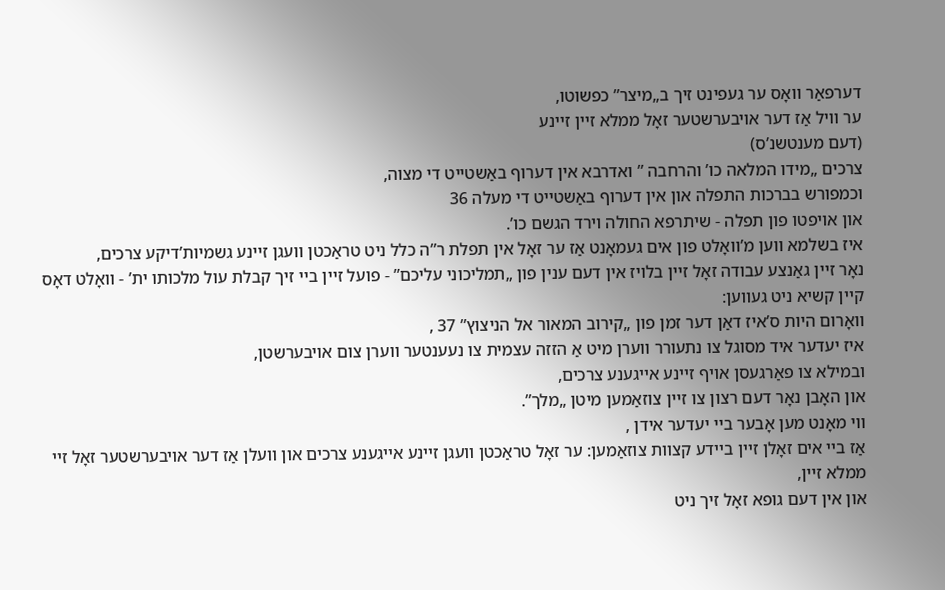דערפאַר וואָס ער געפינט זיך ב„מיצר” כפשוטו,
ער וויל אַז דער אויבערשטער זאָל ממלא זיין זיינע
(דעם מענטשנ’ס)
צרכים „מידו המלאה כו’ והרחבה ” ואדרבא אין דערוף באַשטייט די מצוה,
וכמפורש בברכות התפלה און אין דערוף באַשטייט די מעלה 36
און אויפטו פון תפלה - שיתרפא החולה וירד הגשם כו’.
איז בשלמא ווען מ’וואָלט פון אים געמאָנט אַז ער זאָל אין תפלת ר”ה כלל ניט טראַכטן וועגן זיינע גשמיות’דיקע צרכים,
נאָר זיין גאַנצע עבודה זאָל זיין בלויז אין דעם ענין פון „תמליכוני עליכם” - פועל זיין ביי זיך קבלת עול מלכותו ית’ - וואָלט דאָס קיין קשיא ניט געווען:
וואָרום היות ס’איז דאַן דער זמן פון „קירוב המאור אל הניצוץ” 37 ,
איז יעדער איד מסוגל צו נתעורר ווערן מיט אַ הזזה עצמית צו נעענטער ווערן צום אויבערשטן,
ובמילא צו פאַרגעסן אויף זיינע אייגענע צרכים,
און האָבן נאָר דעם רצון צו זיין צוזאַמען מיטן „מלך”.
ווי מאָנט מען אָבער ביי יעדער אידן ,
אַז ביי אים זאָלן זיין ביידע קצוות צוזאַמען: ער זאָל טראַכטן וועגן זיינע אייגענע צרכים און וועלן אַז דער אויבערשטער זאָל זיי ממלא זיין,
און אין דעם גופא זאָל זיך ניט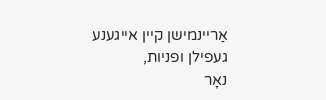אַריינמישן קיין אייגענע געפילן ופניות,
נאָר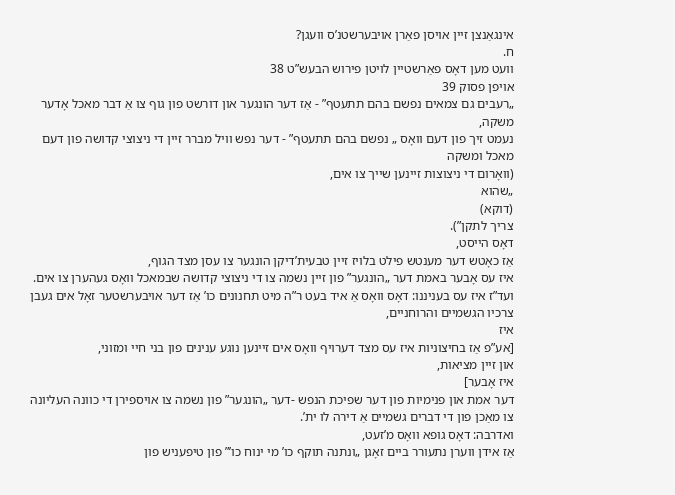אינגאַנצן זיין אויסן פאַרן אויבערשטנ’ס וועגן?
ח.
וועט מען דאָס פאַרשטיין לויטן פירוש הבעש”ט 38
אויפן פסוק 39
„רעבים גם צמאים נפשם בהם תתעטף” - אַז דער הונגער און דורשט פון גוף צו אַ דבר מאכל אָדער משקה,
נעמט זיך פון דעם וואָס „ נפשם בהם תתעטף” - דער נפש וויל מברר זיין די ניצוצי קדושה פון דעם מאכל ומשקה
(וואָרום די ניצוצות זיינען שייך צו אים,
„שהוא
(דוקא)
צריך לתקן”).
דאָס הייסט,
אַז כאָטש דער מענטש פילט בלויז זיין טבעית’דיקן הונגער צו עסן מצד הגוף,
איז עס אָבער באמת דער „הונגער” פון זיין נשמה צו די ניצוצי קדושה שבמאכל וואָס געהערן צו אים.
ועד”ז איז עס בעניננו: דאָס וואָס אַ איד בעט ר”ה מיט תחנונים כו’ אַז דער אויבערשטער זאָל אים געבן צרכיו הגשמיים והרוחניים,
איז
[אע”פ אַז בחיצוניות איז עס מצד דערויף וואָס אים זיינען נוגע ענינים פון בני חיי ומזוני,
און זיין מציאות,
איז אָבער]
דער אמת און פנימיות פון דער שפיכת הנפש -דער „הונגער” פון נשמה צו אויספירן די כוונה העליונה צו מאַכן פון די דברים גשמיים אַ דירה לו ית’.
ואדרבה: דאָס גופא וואָס מ’זעט,
אַז אידן ווערן נתעורר ביים זאָגן „ונתנה תוקף כו’ מי ינוח כו’” פון טיפעניש פון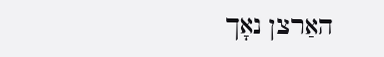האַרצן נאָך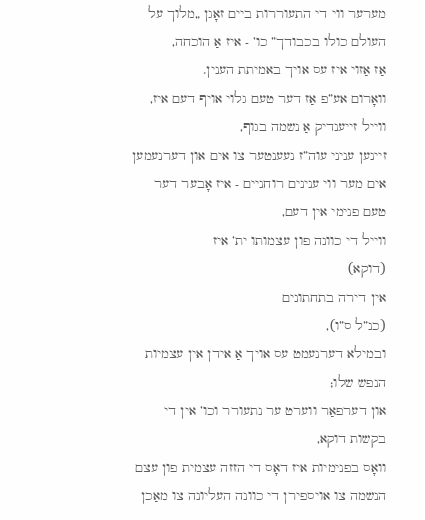מערער ווי די התעוררות ביים זאָגן „מלוך על העולם כולו בכבודך” כו’ - איז אַ הוכחה,
אַז אַזוי איז עס אויך באמיתת הענין.
וואָרום אע”פ אַז דער טעם גלוי אויף דעם איז,
ווייל זייענדיק אַ נשמה בגוף,
זיינען עניני עוה”ז נעענטער צו אים און דערנעמען אים מער ווי ענינים רוחניים - איז אָבער דער טעם פנימי אין דעם,
ווייל די כוונה פון עצמותו ית’ איז
(דוקא)
אין דירה בתחתונים
(כנ”ל ס”ו),
ובמילא דערנעמט עס אויך אַ אידן אין עצמיות הנפש שלו;
און דערפאַר ווערט ער נתעורר וכו’ אין די בקשות דוקא,
וואָס בפנימיות איז דאָס די הזזה עצמית פון עצם הנשמה צו אויספירן די כוונה העליונה צו מאַכן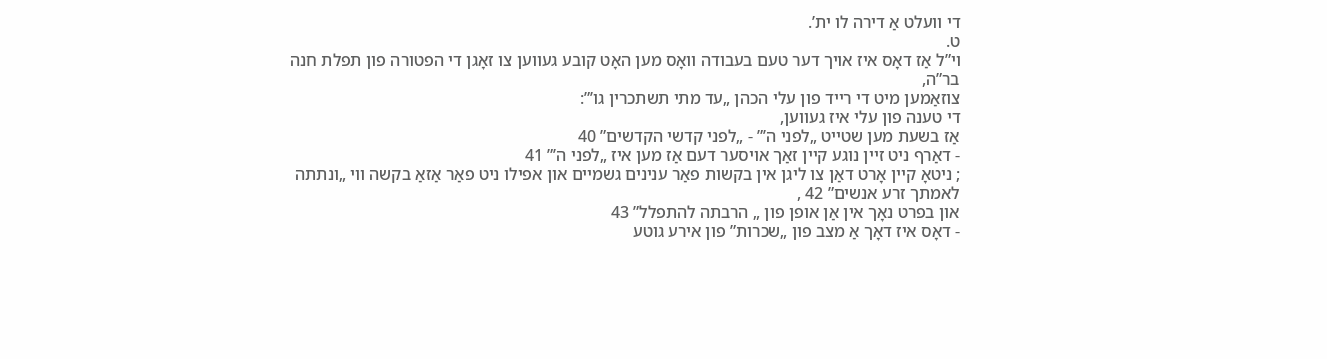די וועלט אַ דירה לו ית’.
ט.
וי”ל אַז דאָס איז אויך דער טעם בעבודה וואָס מען האָט קובע געווען צו זאָגן די הפטורה פון תפלת חנה בר”ה,
צוזאַמען מיט די רייד פון עלי הכהן „עד מתי תשתכרין גו’”:
די טענה פון עלי איז געווען,
אַז בשעת מען שטייט „לפני ה’” - „לפני קדשי הקדשים” 40
- דאַרף ניט זיין נוגע קיין זאַך אויסער דעם אַז מען איז „לפני ה’” 41
; ניטאָ קיין אָרט דאַן צו ליגן אין בקשות פאַר ענינים גשמיים און אפילו ניט פאַר אַזאַ בקשה ווי „ונתתה לאמתך זרע אנשים” 42 ,
און בפרט נאָך אין אַן אופן פון „ הרבתה להתפלל” 43
- דאָס איז דאָך אַ מצב פון „שכרות” פון אירע גוטע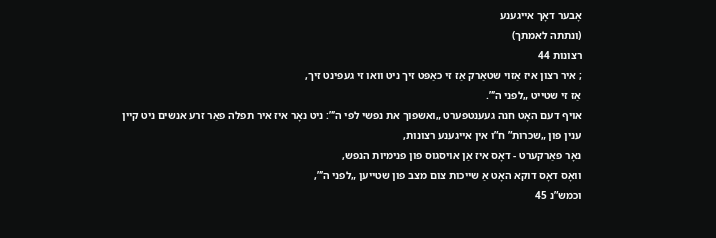אָבער דאָך אייגענע
(ונתתה לאמתך)
רצונות 44
; איר רצון איז אַזוי שטאַרק אַז זי כאַפּט זיך ניט וואו זי געפינט זיך,
אַז זי שטייט „לפני ה’”.
אויף דעם האָט חנה געענטפערט „ואשפוך את נפשי לפי ה’”: ניט נאָר איז איר תפלה פאַר זרע אנשים ניט קיין ענין פון „שכרות” ח”ו אין אייגענע רצונות,
נאָר פאַרקערט - דאָס איז אַן אויסגוס פון פנימיות הנפש,
וואָס דאָס דוקא האָט אַ שייכות צום מצב פון שטייען „לפני ה’”,
וכמש”נ 45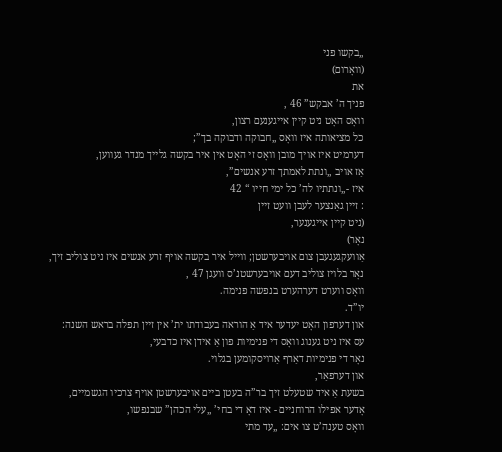„בקשו פני
(וואָרום)
את
פניך ה’ אבקש” 46 ,
וואָס האָט ניט קיין אייגענעם רצון,
כל מציאותה איז וואָס „חבוקה ודבוקה בך”;
דערמיט איז אויך מובן וואָס זי האָט אין איר בקשה גלייך מנדר געווען,
אַז אויב „ונתת לאמתך זרע אנשים”,
איז -„ונתתיו לה’ כל ימי חייו “ 42
: זיין גאַנצער לעבן וועט זיין
(ניט קיין אייגענער,
נאָר)
אַוועקגעגעבן צום אויבערשטן; ווייל איר בקשה אויף זרע אנשים איז ניט צוליב זיך,
נאָר בלויז צוליב דעם אויבערשטנ’ס וועגן 47 ,
וואָס ווערט דערהערט בנפשה פנימה.
יו”ד.
און דערפון האָט יעדער איד אַ הוראה בעבודתו ית’ אין זיין תפלה בראש השנה:
עס איז ניט גענוג וואָס די פנימיות פון אַ אידן איז כדבעי,
נאָר די פנימיות דאַרף אַרויסקומען בגלוי.
און דערפאַר,
בשעת אַ איד שטעלט זיך בר”ה בעטן ביים אויבערשטן אויף צרכיו הגשמיים,
אָדער אפילו הרוחניים - איז דאָ די בחי’ „עלי הכהן” שבנפשו,
וואָס טענה’ט צו אים: „עד מתי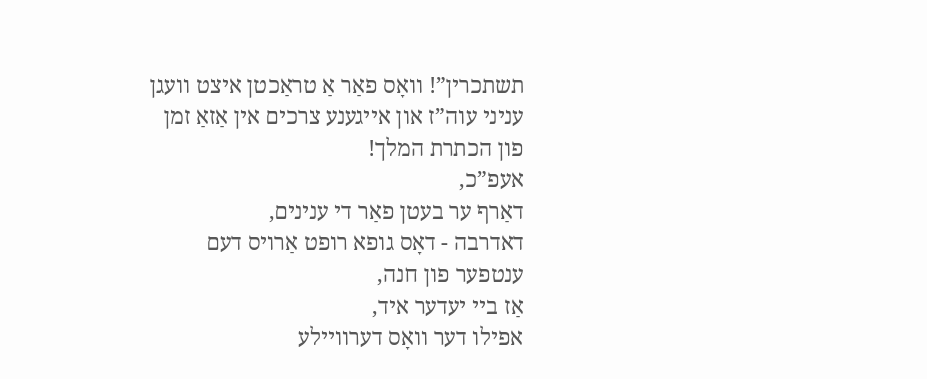תשתכרין”! וואָס פאַר אַ טראַכטן איצט וועגן עניני עוה”ז און אייגענע צרכים אין אַזאַ זמן פון הכתרת המלך!
אעפ”כ,
דאַרף ער בעטן פאַר די ענינים,
דאדרבה - דאָס גופא רופט אַרויס דעם ענטפער פון חנה,
אַז ביי יעדער איד,
אפילו דער וואָס דערוויילע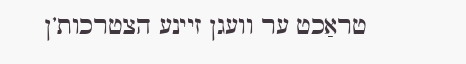טראַכט ער וועגן זיינע הצטרכות’ן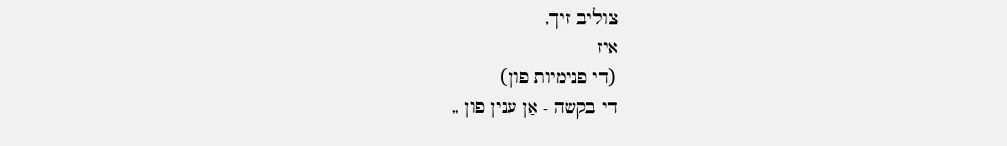צוליב זיך,
איז
(די פנימיות פון)
די בקשה - אַן ענין פון „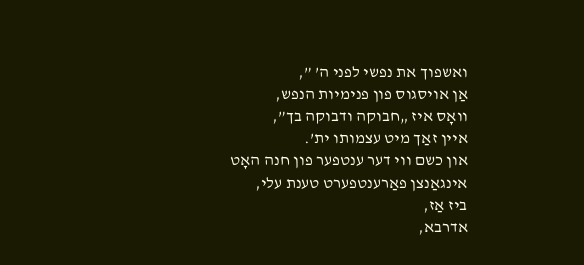ואשפוך את נפשי לפני ה’ ”,
אַן אויסגוס פון פנימיות הנפש,
וואָס איז „חבוקה ודבוקה בך”,
איין זאַך מיט עצמותו ית’.
און כשם ווי דער ענטפער פון חנה האָט אינגאַנצן פאַרענטפערט טענת עלי,
ביז אַז,
אדרבא,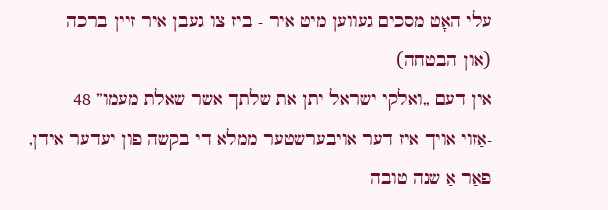עלי האָט מסכים געווען מיט איר - ביז צו געבן איר זיין ברכה
(און הבטחה)
אין דעם „ואלקי ישראל יתן את שלתך אשר שאלת מעמו” 48
-אַזוי אויך איז דער אויבערשטער ממלא די בקשה פון יעדער אידן,
פאַר אַ שנה טובה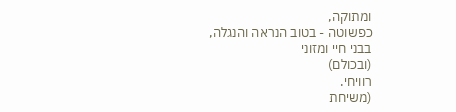ומתוקה,
כפשוטה - בטוב הנראה והנגלה,
בבני חיי ומזוני
(ובכולם)
רוויחי.
(משיחת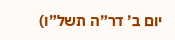יום ב’ דר”ה תשל”ו)